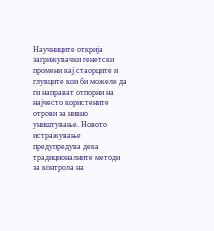Научниците открија загрижувачки генетски промени кај стаорците и глувците кои би можеле да ги направат отпорни на најчесто користените отрови за нивно уништување. Новото истражување предупредува дека традиционалните методи за контрола на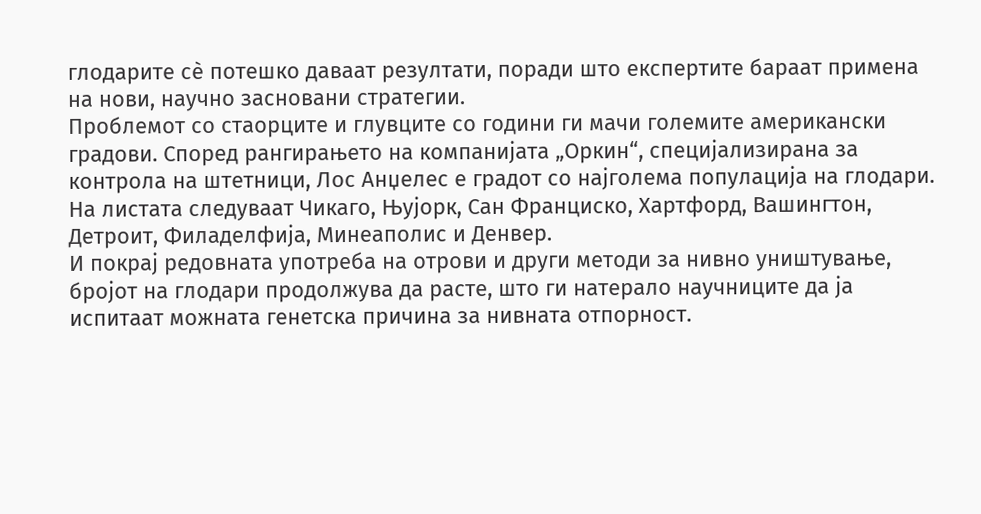глодарите сè потешко даваат резултати, поради што експертите бараат примена на нови, научно засновани стратегии.
Проблемот со стаорците и глувците со години ги мачи големите американски градови. Според рангирањето на компанијата „Оркин“, специјализирана за контрола на штетници, Лос Анџелес е градот со најголема популација на глодари. На листата следуваат Чикаго, Њујорк, Сан Франциско, Хартфорд, Вашингтон, Детроит, Филаделфија, Минеаполис и Денвер.
И покрај редовната употреба на отрови и други методи за нивно уништување, бројот на глодари продолжува да расте, што ги натерало научниците да ја испитаат можната генетска причина за нивната отпорност.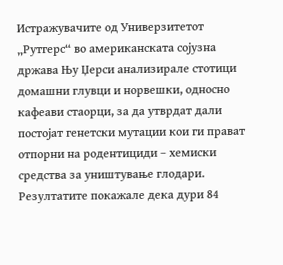Истражувачите од Универзитетот „Рутгерс“ во американската сојузна држава Њу Џерси анализирале стотици домашни глувци и норвешки, односно кафеави стаорци, за да утврдат дали постојат генетски мутации кои ги прават отпорни на родентициди – хемиски средства за уништување глодари.
Резултатите покажале дека дури 84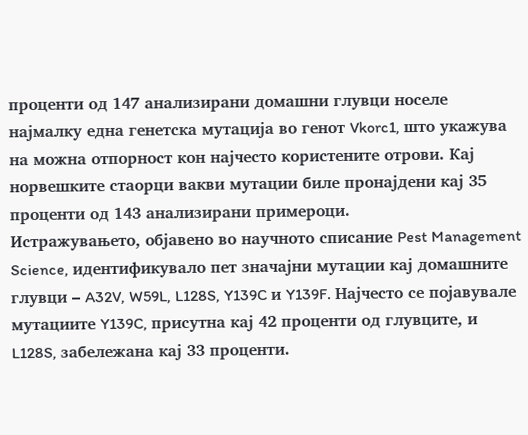проценти од 147 анализирани домашни глувци носеле најмалку една генетска мутација во генот Vkorc1, што укажува на можна отпорност кон најчесто користените отрови. Кај норвешките стаорци вакви мутации биле пронајдени кај 35 проценти од 143 анализирани примероци.
Истражувањето, објавено во научното списание Pest Management Science, идентификувало пет значајни мутации кај домашните глувци – A32V, W59L, L128S, Y139C и Y139F. Најчесто се појавувале мутациите Y139C, присутна кај 42 проценти од глувците, и L128S, забележана кај 33 проценти.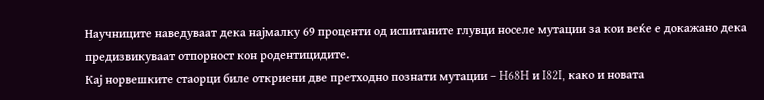Научниците наведуваат дека најмалку 69 проценти од испитаните глувци носеле мутации за кои веќе е докажано дека предизвикуваат отпорност кон родентицидите.
Кај норвешките стаорци биле откриени две претходно познати мутации – H68H и I82I, како и новата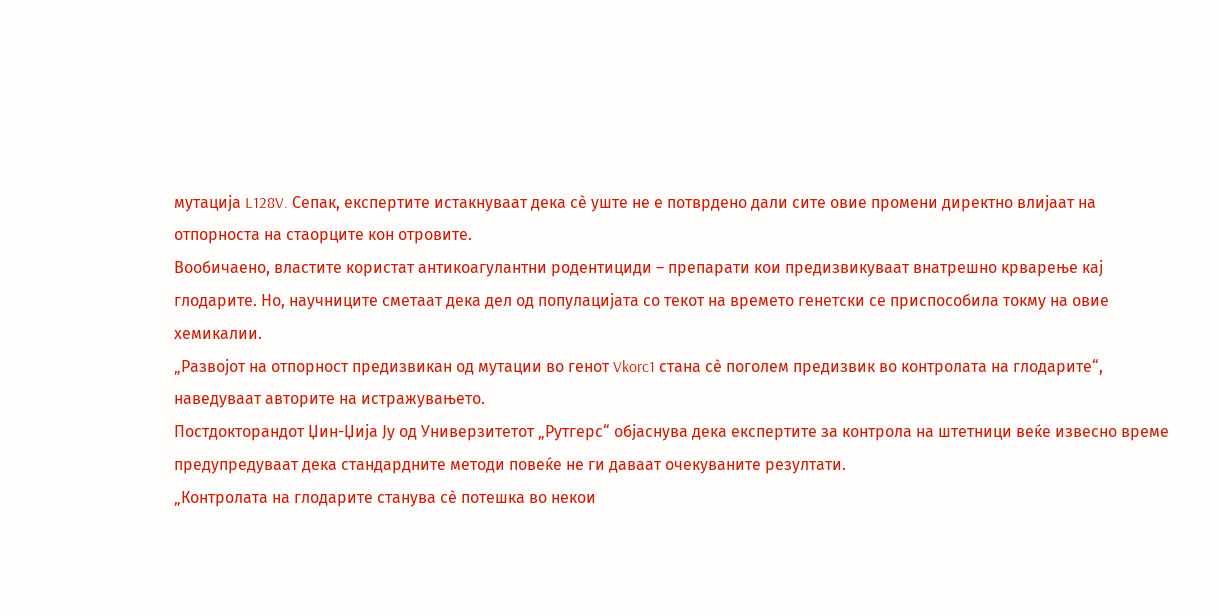мутација L128V. Сепак, експертите истакнуваат дека сè уште не е потврдено дали сите овие промени директно влијаат на отпорноста на стаорците кон отровите.
Вообичаено, властите користат антикоагулантни родентициди – препарати кои предизвикуваат внатрешно крварење кај глодарите. Но, научниците сметаат дека дел од популацијата со текот на времето генетски се приспособила токму на овие хемикалии.
„Развојот на отпорност предизвикан од мутации во генот Vkorc1 стана сè поголем предизвик во контролата на глодарите“, наведуваат авторите на истражувањето.
Постдокторандот Џин-Џија Ју од Универзитетот „Рутгерс“ објаснува дека експертите за контрола на штетници веќе извесно време предупредуваат дека стандардните методи повеќе не ги даваат очекуваните резултати.
„Контролата на глодарите станува сè потешка во некои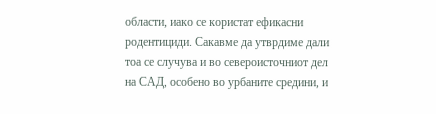области, иако се користат ефикасни родентициди. Сакавме да утврдиме дали тоа се случува и во североисточниот дел на САД, особено во урбаните средини, и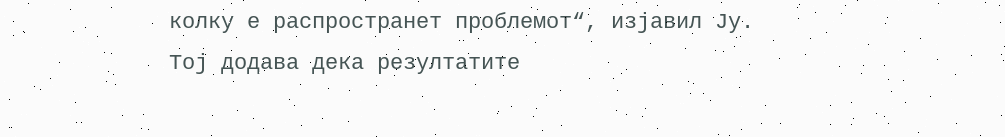колку е распространет проблемот“, изјавил Ју.
Тој додава дека резултатите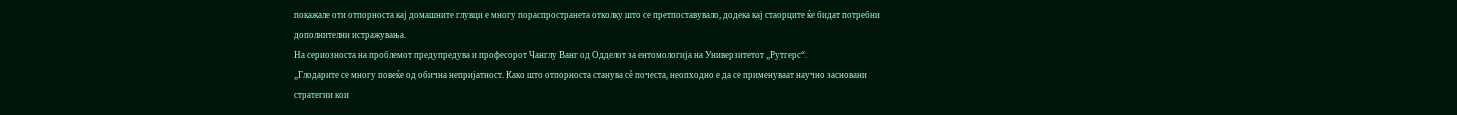покажале оти отпорноста кај домашните глувци е многу пораспространета отколку што се претпоставувало, додека кај стаорците ќе бидат потребни дополнителни истражувања.
На сериозноста на проблемот предупредува и професорот Чанглу Ванг од Одделот за ентомологија на Универзитетот „Рутгерс“.
„Глодарите се многу повеќе од обична непријатност. Како што отпорноста станува сè почеста, неопходно е да се применуваат научно засновани стратегии кои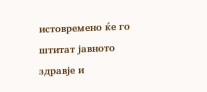истовремено ќе го штитат јавното здравје и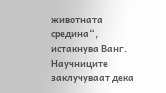животната средина“, истакнува Ванг.
Научниците заклучуваат дека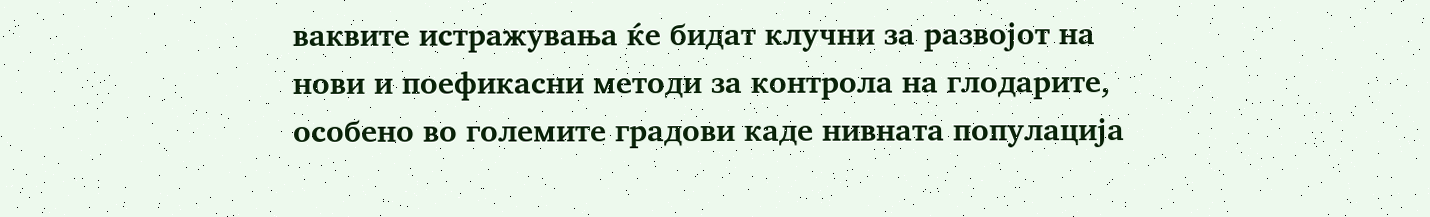ваквите истражувања ќе бидат клучни за развојот на нови и поефикасни методи за контрола на глодарите, особено во големите градови каде нивната популација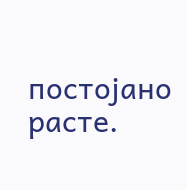постојано расте.